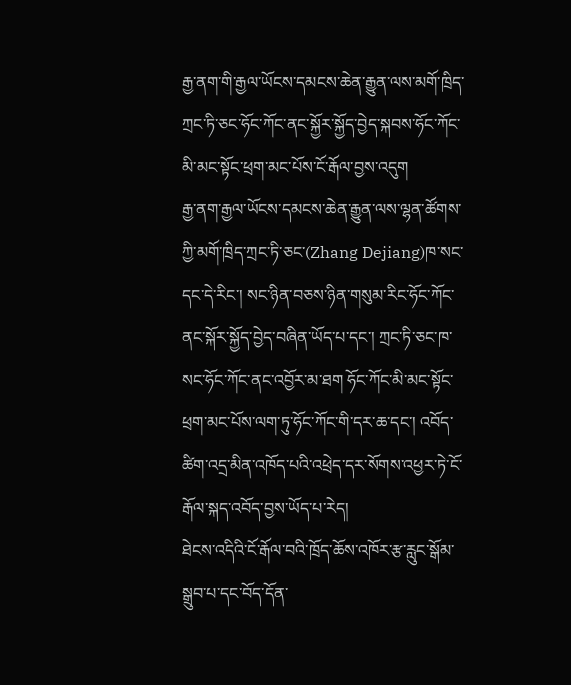རྒྱ་ནག་གི་རྒྱལ་ཡོངས་དམངས་ཆེན་རྒྱུན་ལས་མགོ་ཁྲིད་ཀྲང་ཏི་ཅང་ཧོང་ཀོང་ནང་སྐྱོར་སྐྱོད་བྱེད་སྐབས་ཧོང་ཀོང་མི་མང་སྟོང་ཕྲག་མང་པོས་ངོ་རྒོལ་བྱས་འདུག
རྒྱ་ནག་རྒྱལ་ཡོངས་དམངས་ཆེན་རྒྱུན་ལས་ལྷན་ཚོགས་ཀྱི་མགོ་ཁྲིད་ཀྲང་ཏི་ཅང་(Zhang Dejiang)ཁ་སང་དང་དེ་རིང་། སང་ཉིན་བཅས་ཉིན་གསུམ་རིང་ཧོང་ཀོང་ནང་སྐོར་སྐྱོད་བྱེད་བཞིན་ཡོད་པ་དང་། ཀྲང་ཏི་ཅང་ཁ་སང་ཧོང་ཀོང་ནང་འབྱོར་མ་ཐག ཧོང་ཀོང་མི་མང་སྟོང་ཕྲག་མང་པོས་ལག་ཏུ་ཧོང་ཀོང་གི་དར་ཆ་དང་། འབོད་ཚིག་འདྲ་མིན་འཁོད་པའི་འཕྲེད་དར་སོགས་འཕྱར་ཏེ་ངོ་རྒོལ་སྐད་འབོད་བྱས་ཡོད་པ་རེད།
ཐེངས་འདིའི་ངོ་རྒོལ་བའི་ཁྲོད་ཆོས་འཁོར་རྩ་རླུང་སྒོམ་སྒྲུབ་པ་དང་བོད་དོན་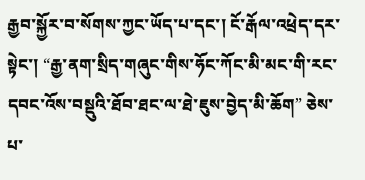རྒྱབ་སྐྱོར་བ་སོགས་ཀྱང་ཡོད་པ་དང་། ངོ་རྒོལ་འཕྲེད་དར་སྟེང་། “རྒྱ་ནག་སྲིད་གཞུང་གིས་ཧོང་ཀོང་མི་མང་གི་རང་དབང་འོས་བསྡུའི་ཐོབ་ཐང་ལ་ཐེ་ཇུས་བྱེད་མི་ཆོག” ཅེས་པ་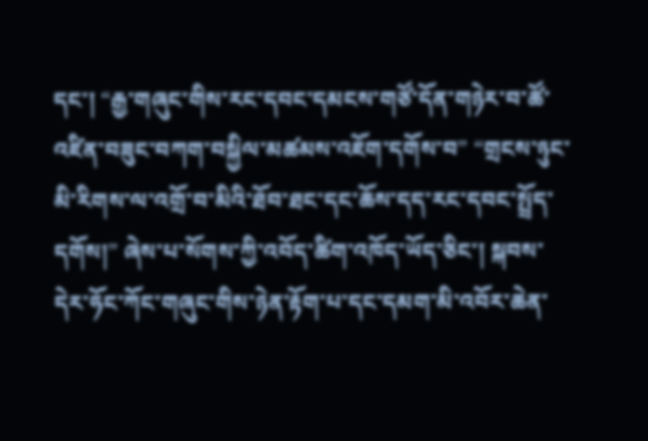དང་། “རྒྱ་གཞུང་གིས་རང་དབང་དམངས་གཙོ་དོན་གཉེར་བ་ཚོ་འཛིན་བཟུང་བཀག་བསྐྱིལ་མཚམས་འཇོག་དགོས་བ” “གྲངས་ཉུང་མི་རིགས་ལ་འགྲོ་བ་མིའི་ཐོབ་ཐང་དང་ཆོས་དད་རང་དབང་སྤྲོད་དགོས།” ཞེས་པ་སོགས་ཀྱི་འབོད་ཚིག་འཁོད་ཡོད་ཅིང་། སྐབས་དེར་ཧོང་ཀོང་གཞུང་གིས་ཉེན་རྟོག་པ་དང་དམག་མི་འབོར་ཆེན་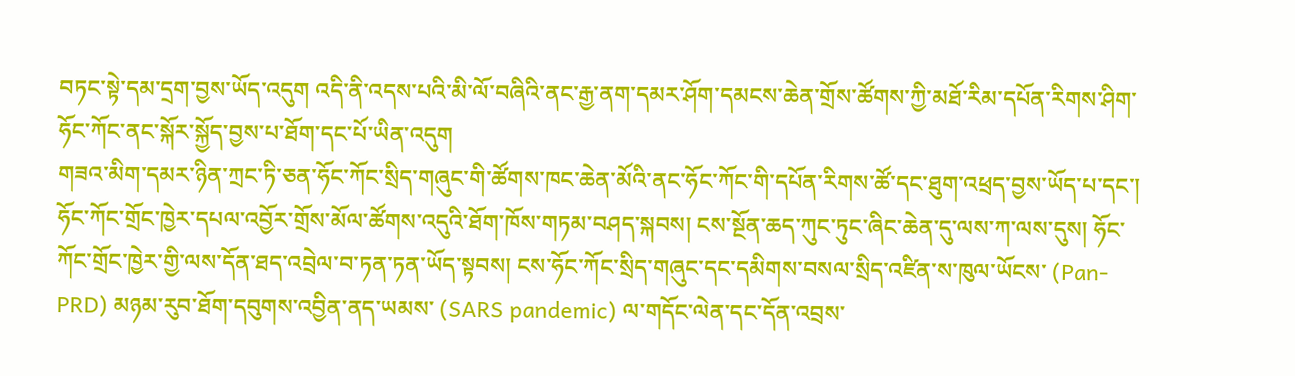བཏང་སྟེ་དམ་དྲག་བྱས་ཡོད་འདུག འདི་ནི་འདས་པའི་མི་ལོ་བཞིའི་ནང་རྒྱ་ནག་དམར་ཤོག་དམངས་ཆེན་གྲོས་ཚོགས་ཀྱི་མཐོ་རིམ་དཔོན་རིགས་ཤིག་ཧོང་ཀོང་ནང་སྐོར་སྐྱོད་བྱས་པ་ཐོག་དང་པོ་ཡིན་འདུག
གཟའ་མིག་དམར་ཉིན་ཀྲང་ཏི་ཅན་ཧོང་ཀོང་སྲིད་གཞུང་གི་ཚོགས་ཁང་ཆེན་མོའི་ནང་ཧོང་ཀོང་གི་དཔོན་རིགས་ཚོ་དང་ཐུག་འཕྲད་བྱས་ཡོད་པ་དང་། ཧོང་ཀོང་གྲོང་ཁྱེར་དཔལ་འབྱོར་གྲོས་མོལ་ཚོགས་འདུའི་ཐོག་ཁོས་གཏམ་བཤད་སྐབས། ངས་སྔོན་ཆད་ཀུང་ཏུང་ཞིང་ཆེན་དུ་ལས་ཀ་ལས་དུས། ཧོང་ཀོང་གྲོང་ཁྱེར་གྱི་ལས་དོན་ཐད་འབྲེལ་བ་ཏན་ཏན་ཡོད་སྟབས། ངས་ཧོང་ཀོང་སྲིད་གཞུང་དང་དམིགས་བསལ་སྲིད་འཛིན་ས་ཁུལ་ཡོངས་ (Pan-PRD) མཉམ་རུབ་ཐོག་དབུགས་འབྱིན་ནད་ཡམས་ (SARS pandemic) ལ་གདོང་ལེན་དང་དོན་འབྲས་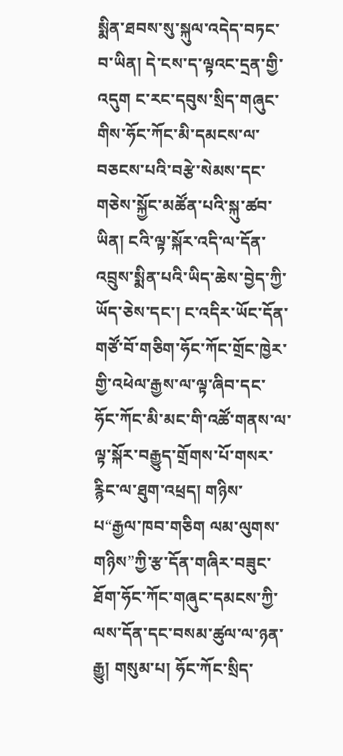སྨིན་ཐབས་སུ་སྐུལ་འདེད་བཏང་བ་ཡིན། དེ་ངས་ད་ལྟའང་དྲན་གྱི་འདུག ང་རང་དབུས་སྲིད་གཞུང་གིས་ཧོང་ཀོང་མི་དམངས་ལ་བཅངས་པའི་བརྩེ་སེམས་དང་གཅེས་སྐྱོང་མཚོན་པའི་སྐུ་ཚབ་ཡིན། ངའི་ལྟ་སྐོར་འདི་ལ་དོན་འབྲུས་སྨིན་པའི་ཡིད་ཆེས་བྱེད་ཀྱི་ཡོད་ཅེས་དང་། ང་འདིར་ཡོང་དོན་གཙོ་བོ་གཅིག་ཧོང་ཀོང་གྲོང་ཁྱེར་གྱི་འཕེལ་རྒྱས་ལ་ལྟ་ཞིབ་དང་ཧོང་ཀོང་མི་མང་གི་འཚོ་གནས་ལ་ལྟ་སྐོར་བརྒྱུད་གྲོགས་པོ་གསར་རྙིང་ལ་ཐུག་འཕྲད། གཉིས་པ“རྒྱལ་ཁབ་གཅིག ལམ་ལུགས་གཉིས”ཀྱི་རྩ་དོན་གཞིར་བཟུང་ཐོག་ཧོང་ཀོང་གཞུང་དམངས་ཀྱི་ལས་དོན་དང་བསམ་ཚུལ་ལ་ཉན་རྒྱུ། གསུམ་པ། ཧོང་ཀོང་སྲིད་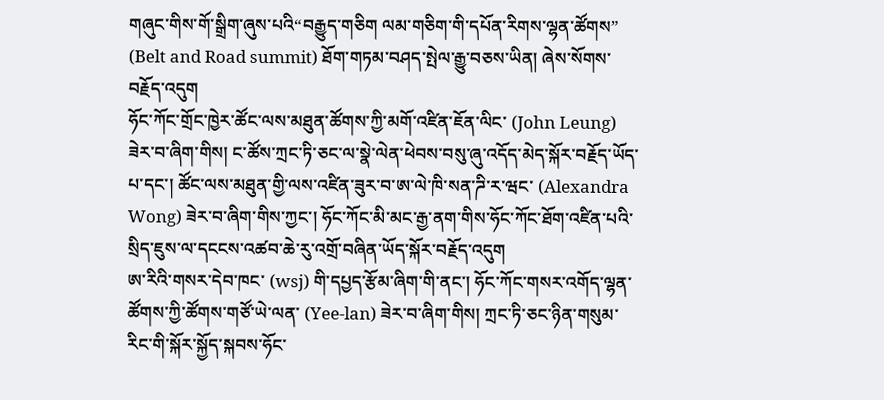གཞུང་གིས་གོ་སྒྲིག་ཞུས་པའི“བརྒྱུད་གཅིག ལམ་གཅིག་གི་དཔོན་རིགས་ལྷན་ཚོགས” (Belt and Road summit) ཐོག་གཏམ་བཤད་སྤེལ་རྒྱུ་བཅས་ཡིན། ཞེས་སོགས་བརྗོད་འདུག
ཧོང་ཀོང་གྲོང་ཁྱེར་ཚོང་ལས་མཐུན་ཚོགས་ཀྱི་མགོ་འཛིན་ཇོན་ལིང་ (John Leung) ཟེར་བ་ཞིག་གིས། ང་ཚོས་ཀྲང་ཏི་ཅང་ལ་སྣེ་ལེན་ཕེབས་བསུ་ཞུ་འདོད་མེད་སྐོར་བརྗོད་ཡོད་པ་དང་། ཚོང་ལས་མཐུན་གྱི་ལས་འཛིན་ཟུར་བ་ཨ་ལེ་ཁི་སན་ཌི་ར་ཝང་ (Alexandra Wong) ཟེར་བ་ཞིག་གིས་ཀྱང་། ཧོང་ཀོང་མི་མང་རྒྱ་ནག་གིས་ཧོང་ཀོང་ཐོག་འཛིན་པའི་སྲིད་ཇུས་ལ་དངངས་འཚབ་ཆེ་རུ་འགྲོ་བཞིན་ཡོད་སྐོར་བརྗོད་འདུག
ཨ་རིའི་གསར་དེབ་ཁང་ (wsj) གི་དཔྱད་རྩོམ་ཞིག་གི་ནང་། ཧོང་ཀོང་གསར་འགོད་ལྷན་ཚོགས་ཀྱི་ཚོགས་གཙོ་ཡེ་ལན་ (Yee-lan) ཟེར་བ་ཞིག་གིས། ཀྲང་ཏི་ཅང་ཉིན་གསུམ་རིང་གི་སྐོར་སྐྱོད་སྐབས་ཧོང་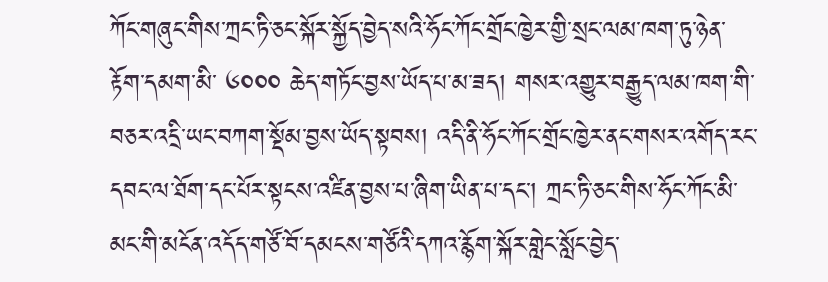ཀོང་གཞུང་གིས་ཀྲང་ཏི་ཅང་སྐོར་སྐྱོད་བྱེད་སའི་ཧོང་ཀོང་གྲོང་ཁྱེར་གྱི་སྲང་ལམ་ཁག་ཏུ་ཉེན་རྟོག་དམག་མི་ ༦༠༠༠ ཆེད་གཏོང་བྱས་ཡོད་པ་མ་ཟད། གསར་འགྱུར་བརྒྱུད་ལམ་ཁག་གི་བཅར་འདྲི་ཡང་བཀག་སྡོམ་བྱས་ཡོད་སྟབས། འདི་ནི་ཧོང་ཀོང་གྲོང་ཁྱེར་ནང་གསར་འགོད་རང་དབང་ལ་ཐོག་དང་པོར་སྟངས་འཛིན་བྱས་པ་ཞིག་ཡིན་པ་དང་། ཀྲང་ཏི་ཅང་གིས་ཧོང་ཀོང་མི་མང་གི་མངོན་འདོད་གཙོ་བོ་དམངས་གཙོའི་དཀའ་རྙོག་སྐོར་གླེང་སློང་བྱེད་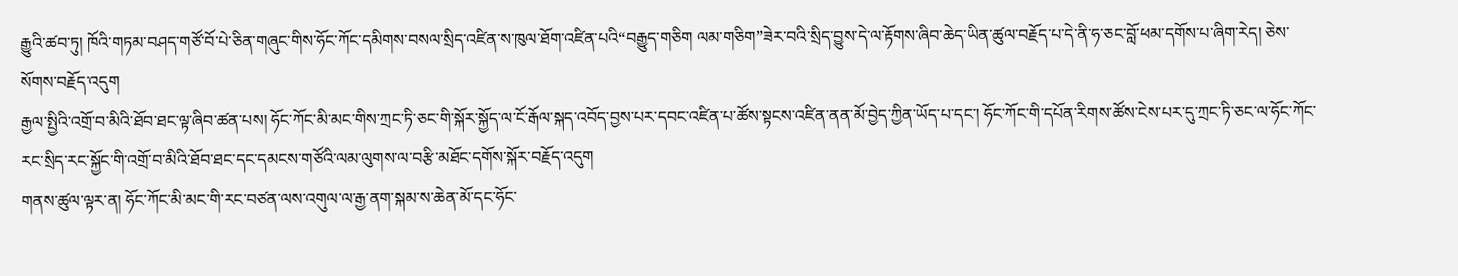རྒྱུའི་ཚབ་ཏུ། ཁོའི་གཏམ་བཤད་གཙོ་བོ་པེ་ཅིན་གཞུང་གིས་ཧོང་ཀོང་དམིགས་བསལ་སྲིད་འཛིན་ས་ཁུལ་ཐོག་འཛིན་པའི“བརྒྱུད་གཅིག ལམ་གཅིག”ཟེར་བའི་སྲིད་བྱུས་དེ་ལ་རྟོགས་ཞིབ་ཆེད་ཡིན་ཚུལ་བརྗོད་པ་དེ་ནི་ཧ་ཅང་བློ་ཕམ་དགོས་པ་ཞིག་རེད། ཅེས་སོགས་བརྗོད་འདུག
རྒྱལ་སྤྱིའི་འགྲོ་བ་མིའི་ཐོབ་ཐང་ལྟ་ཞིབ་ཚན་པས། ཧོང་ཀོང་མི་མང་གིས་ཀྲང་ཏི་ཅང་གི་སྐོར་སྐྱོད་ལ་ངོ་རྒོལ་སྐད་འབོད་བྱས་པར་དབང་འཛིན་པ་ཚོས་སྟངས་འཛིན་ནན་མོ་བྱེད་ཀྱིན་ཡོད་པ་དང་། ཧོང་ཀོང་གི་དཔོན་རིགས་ཚོས་ངེས་པར་དུ་ཀྲང་ཏི་ཅང་ལ་ཧོང་ཀོང་རང་སྲིད་རང་སྐྱོང་གི་འགྲོ་བ་མིའི་ཐོབ་ཐང་དང་དམངས་གཙོའི་ལམ་ལུགས་ལ་བརྩི་མཐོང་དགོས་སྐོར་བརྗོད་འདུག
གནས་ཚུལ་ལྟར་ན། ཧོང་ཀོང་མི་མང་གི་རང་བཙན་ལས་འགུལ་ལ་རྒྱ་ནག་སྐམ་ས་ཆེན་མོ་དང་ཧོང་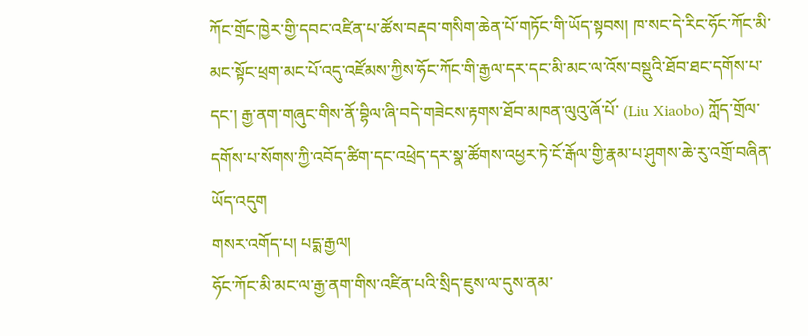ཀོང་གྲོང་ཁྱེར་གྱི་དབང་འཛིན་པ་ཚོས་བརྡབ་གསིག་ཆེན་པོ་གཏོང་གི་ཡོད་སྟབས། ཁ་སང་དེ་རིང་ཧོང་ཀོང་མི་མང་སྟོང་ཕྲག་མང་པོ་འདུ་འཛོམས་ཀྱིས་ཧོང་ཀོང་གི་རྒྱལ་དར་དང་མི་མང་ལ་འོས་བསྡུའི་ཐོབ་ཐང་དགོས་པ་དང་། རྒྱ་ནག་གཞུང་གིས་ནོ་བྷིལ་ཞི་བདེ་གཟེངས་རྟགས་ཐོབ་མཁན་ལུའུ་ཞོ་པོ་ (Liu Xiaobo) ཀློད་གྲོལ་དགོས་པ་སོགས་ཀྱི་འབོད་ཚིག་དང་འཕྲེད་དར་སྣ་ཚོགས་འཕྱར་ཏེ་ངོ་རྒོལ་གྱི་རྣམ་པ་ཤུགས་ཆེ་རུ་འགྲོ་བཞིན་ཡོད་འདུག
གསར་འགོད་པ། པདྨ་རྒྱལ།
ཧོང་ཀོང་མི་མང་ལ་རྒྱ་ནག་གིས་འཛིན་པའི་སྲིད་ཇུས་ལ་དུས་ནམ་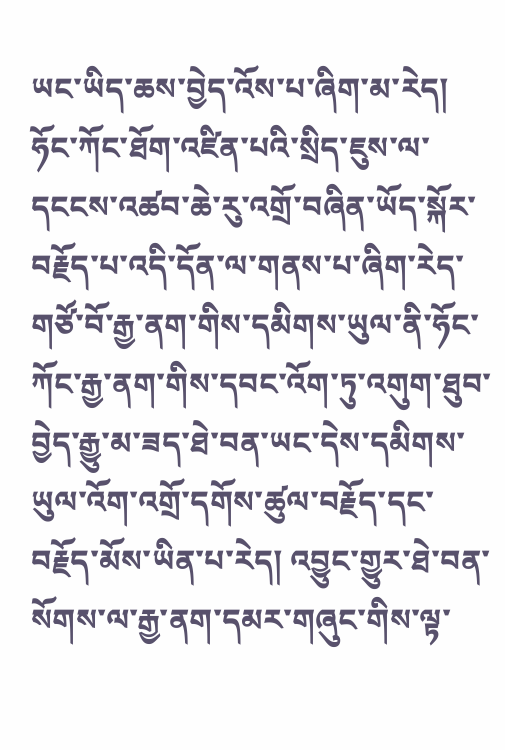ཡང་ཡིད་ཆས་བྱེད་འོས་པ་ཞིག་མ་རེད། ཧོང་ཀོང་ཐོག་འཛིན་པའི་སྲིད་ཇུས་ལ་དངངས་འཚབ་ཆེ་རུ་འགྲོ་བཞིན་ཡོད་སྐོར་བརྗོད་པ་འདི་དོན་ལ་གནས་པ་ཞིག་རེད་གཙོ་བོ་རྒྱ་ནག་གིས་དམིགས་ཡུལ་ནི་ཧོང་ཀོང་རྒྱ་ནག་གིས་དབང་འོག་ཏུ་འགུག་ཐུབ་བྱེད་རྒྱུ་མ་ཟད་ཐེ་བན་ཡང་དེས་དམིགས་ཡུལ་འོག་འགྲོ་དགོས་ཚུལ་བརྗོད་དང་བརྗོད་མོས་ཡིན་པ་རེད། འབྱུང་གྱུར་ཐེ་བན་སོགས་ལ་རྒྱ་ནག་དམར་གཞུང་གིས་ལྟ་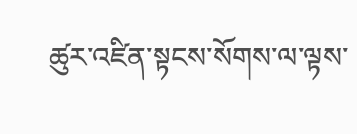ཚུར་འཛིན་སྟངས་སོགས་ལ་ལྟས་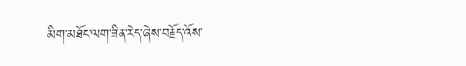མིག་མཐོང་ལག་ཟིན་རེད་ཞེས་བརྗོད་འོས་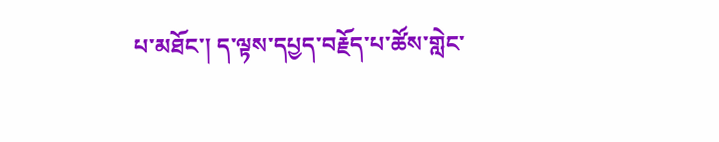པ་མཐོང་། ད་ལྟས་དཔྱད་བརྗོད་པ་ཚོས་གླེང་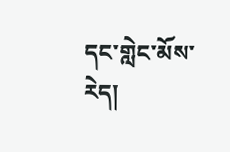དང་གླེང་མོས་རེད།